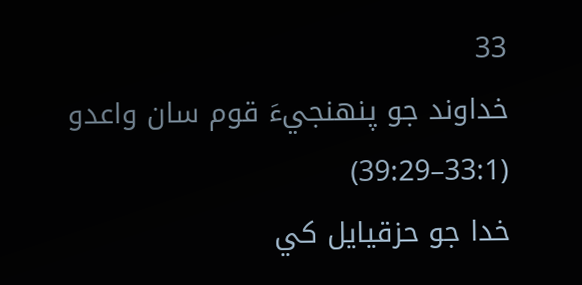33
خداوند جو پنهنجيءَ قوم سان واعدو
(33:1–39:29)
خدا جو حزقيايل کي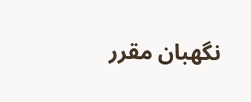نگهبان مقرر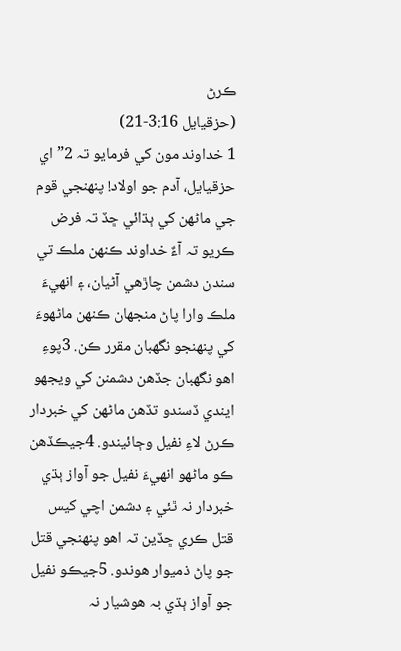ڪرڻ
(حزقيايل 3:16-21)
1 خداوند مون کي فرمايو تہ 2”اي حزقيايل، آدم جو اولاد! پنهنجي قوم جي ماڻهن کي ٻڌائي ڇڏ تہ فرض ڪريو تہ آءٌ خداوند ڪنهن ملڪ تي سندن دشمن چاڙهي آڻيان، ۽ انهيءَ ملڪ وارا پاڻ منجھان ڪنهن ماڻهوءَ کي پنهنجو نگهبان مقرر ڪن. 3پوءِ اهو نگهبان جڏهن دشمنن کي ويجھو ايندي ڏسندو تڏهن ماڻهن کي خبردار ڪرڻ لاءِ نفيل وڄائيندو. 4جيڪڏهن ڪو ماڻهو انهيءَ نفيل جو آواز ٻڌي خبردار نہ ٿئي ۽ دشمن اچي کيس قتل ڪري ڇڏين تہ اهو پنهنجي قتل جو پاڻ ذميوار هوندو. 5جيڪو نفيل جو آواز ٻڌي بہ هوشيار نہ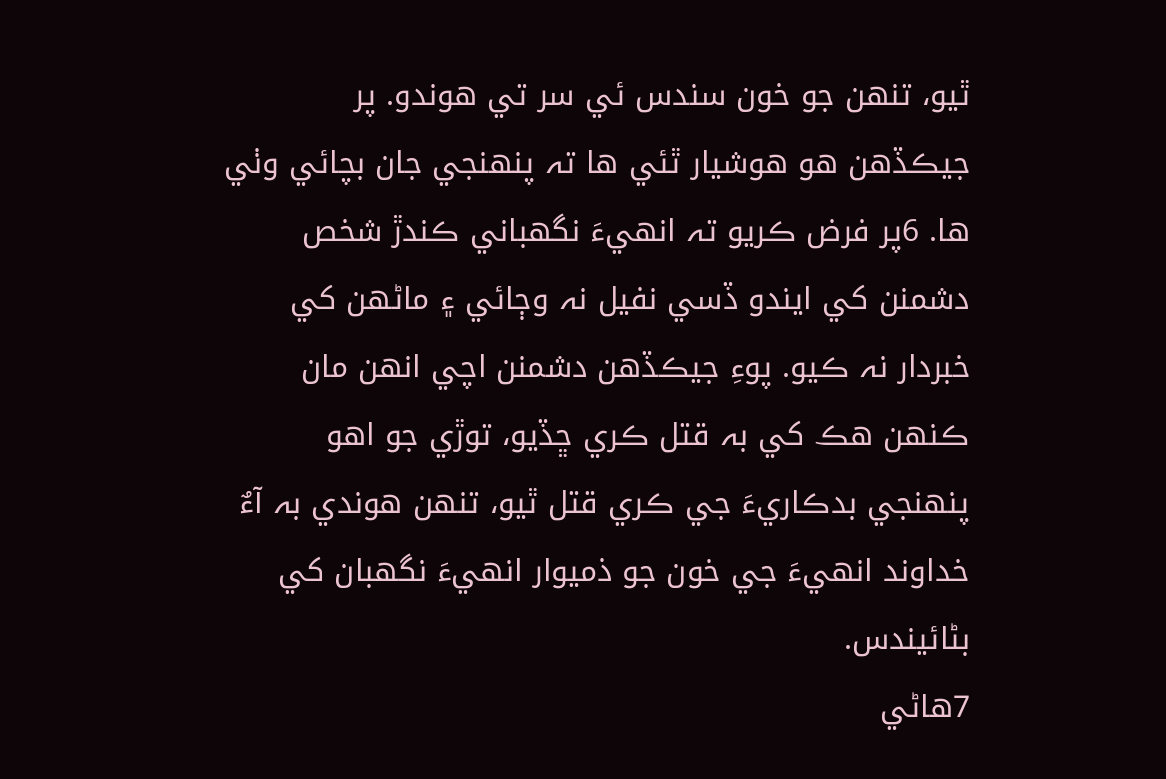ٿيو، تنهن جو خون سندس ئي سر تي هوندو. پر جيڪڏهن هو هوشيار ٿئي ها تہ پنهنجي جان بچائي وٺي ها. 6پر فرض ڪريو تہ انهيءَ نگهباني ڪندڙ شخص دشمنن کي ايندو ڏسي نفيل نہ وڄائي ۽ ماڻهن کي خبردار نہ ڪيو. پوءِ جيڪڏهن دشمنن اچي انهن مان ڪنهن هڪ کي بہ قتل ڪري ڇڏيو، توڙي جو اهو پنهنجي بدڪاريءَ جي ڪري قتل ٿيو، تنهن هوندي بہ آءٌ خداوند انهيءَ جي خون جو ذميوار انهيءَ نگهبان کي بڻائيندس.
7هاڻي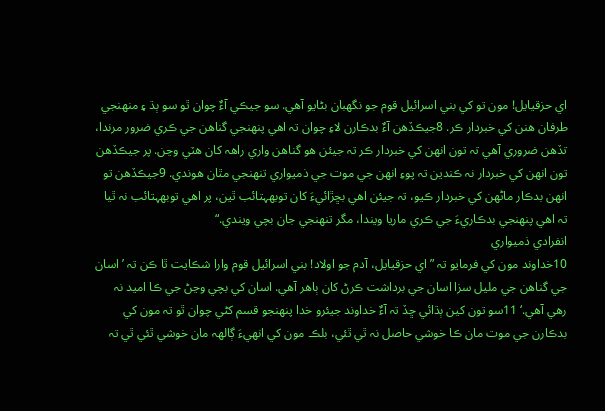اي حزقيايل! مون تو کي بني اسرائيل قوم جو نگهبان بڻايو آهي. سو جيڪي آءٌ چوان ٿو سو ٻڌ ۽ منهنجي طرفان هنن کي خبردار ڪر. 8جيڪڏهن آءٌ بدڪارن لاءِ چوان تہ اهي پنهنجي گناهن جي ڪري ضرور مرندا، تڏهن ضروري آهي تہ تون انهن کي خبردار ڪر تہ جيئن هو گناهن واري راهہ کان هٽي وڃن. پر جيڪڏهن تون انهن کي خبردار نہ ڪندين تہ پوءِ انهن جي موت جي ذميواري تنهنجي مٿان هوندي. 9جيڪڏهن تو انهن بدڪار ماڻهن کي خبردار ڪيو، تہ جيئن اهي بڇڙائيءَ کان توبهہتائب ٿين، پر اهي توبهہتائب نہ ٿيا تہ اهي پنهنجي بدڪاريءَ جي ڪري ماريا ويندا، مگر تنهنجي جان بچي ويندي.“
انفرادي ذميواري
10خداوند مون کي فرمايو تہ ”اي حزقيايل، آدم جو اولاد! بني اسرائيل قوم وارا شڪايت ٿا ڪن تہ ’اسان جي گناهن جي مليل سزا اسان جي برداشت ڪرڻ کان ٻاهر آهي. اسان کي بچي وڃڻ جي ڪا اميد نہ رهي آهي.‘ 11سو تون کين ٻڌائي ڇڏ تہ آءٌ خداوند جيئرو خدا پنهنجو قسم کڻي چوان ٿو تہ مون کي بدڪارن جي موت مان ڪا خوشي حاصل نہ ٿي ٿئي، بلڪ مون کي انهيءَ ڳالهہ مان خوشي ٿئي ٿي تہ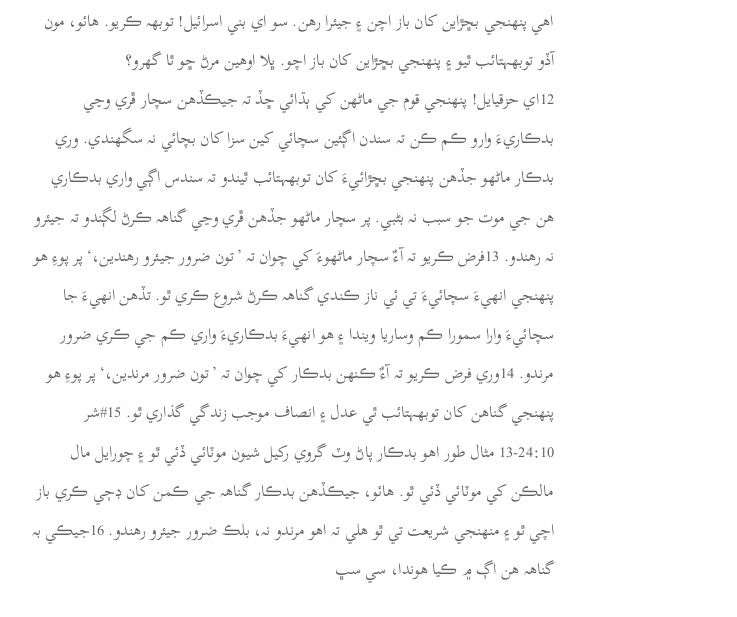اهي پنهنجي بڇڙاين کان باز اچن ۽ جيئرا رهن. سو اي بني اسرائيل! توبهہ ڪريو. هائو، مون آڏو توبهہتائب ٿيو ۽ پنهنجي بڇڙاين کان باز اچو. ڀلا اوهين مرڻ ڇو ٿا گھرو؟
12اي حزقيايل! پنهنجي قوم جي ماڻهن کي ٻڌائي ڇڏ تہ جيڪڏهن سچار ڦري وڃي بدڪاريءَ وارو ڪم ڪن تہ سندن اڳئين سچائي کين سزا کان بچائي نہ سگھندي. وري بدڪار ماڻهو جڏهن پنهنجي بڇڙائيءَ کان توبهہتائب ٿيندو تہ سندس اڳي واري بدڪاري هن جي موت جو سبب نہ بڻبي. پر سچار ماڻهو جڏهن ڦري وڃي گناهہ ڪرڻ لڳندو تہ جيئرو نہ رهندو. 13فرض ڪريو تہ آءٌ سچار ماڻهوءَ کي چوان تہ ’تون ضرور جيئرو رهندين،‘ پر پوءِ هو پنهنجي انهيءَ سچائيءَ تي ئي ناز ڪندي گناهہ ڪرڻ شروع ڪري ٿو. تڏهن انهيءَ جا سچائيءَ وارا سمورا ڪم وساريا ويندا ۽ هو انهيءَ بدڪاريءَ واري ڪم جي ڪري ضرور مرندو. 14وري فرض ڪريو تہ آءٌ ڪنهن بدڪار کي چوان تہ ’تون ضرور مرندين،‘ پر پوءِ هو پنهنجي گناهن کان توبهہتائب ٿي عدل ۽ انصاف موجب زندگي گذاري ٿو. 15#شر 24:10-13 مثال طور اهو بدڪار پاڻ وٽ گروي رکيل شيون موٽائي ڏئي ٿو ۽ چورايل مال مالڪن کي موٽائي ڏئي ٿو. هائو، جيڪڏهن بدڪار گناهہ جي ڪمن کان ڊڄي ڪري باز اچي ٿو ۽ منهنجي شريعت تي ٿو هلي تہ اهو مرندو نہ، بلڪ ضرور جيئرو رهندو. 16جيڪي بہ گناهہ هن اڳ ۾ ڪيا هوندا، سي سڀ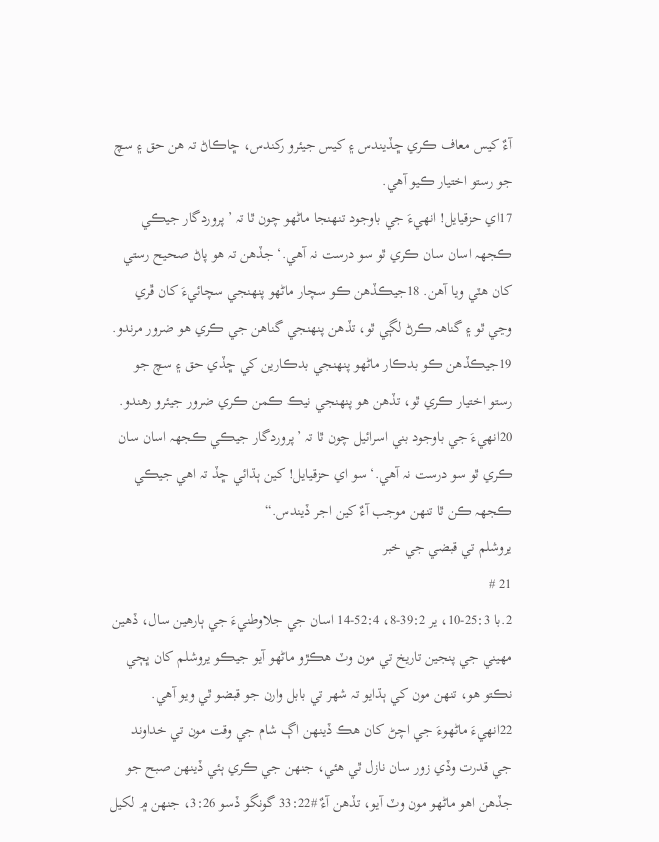آءٌ کيس معاف ڪري ڇڏيندس ۽ کيس جيئرو رکندس، ڇاڪاڻ تہ هن حق ۽ سچ جو رستو اختيار ڪيو آهي.
17اي حزقيايل! انهيءَ جي باوجود تنهنجا ماڻهو چون ٿا تہ ’پروردگار جيڪي ڪجھہ اسان سان ڪري ٿو سو درست نہ آهي.‘ جڏهن تہ هو پاڻ صحيح رستي کان هٽي ويا آهن. 18جيڪڏهن ڪو سچار ماڻهو پنهنجي سچائيءَ کان ڦري وڃي ٿو ۽ گناهہ ڪرڻ لڳي ٿو، تڏهن پنهنجي گناهن جي ڪري هو ضرور مرندو. 19جيڪڏهن ڪو بدڪار ماڻهو پنهنجي بدڪارين کي ڇڏي حق ۽ سچ جو رستو اختيار ڪري ٿو، تڏهن هو پنهنجي نيڪ ڪمن ڪري ضرور جيئرو رهندو. 20انهيءَ جي باوجود بني اسرائيل چون ٿا تہ ’پروردگار جيڪي ڪجھہ اسان سان ڪري ٿو سو درست نہ آهي.‘ سو اي حزقيايل! کين ٻڌائي ڇڏ تہ اهي جيڪي ڪجھہ ڪن ٿا تنهن موجب آءٌ کين اجر ڏيندس.“
يروشلم تي قبضي جي خبر
21 #
2.با 25:3-10، ير 39:2-8، 52:4-14 اسان جي جلاوطنيءَ جي ٻارهين سال، ڏهين مهيني جي پنجين تاريخ تي مون وٽ هڪڙو ماڻهو آيو جيڪو يروشلم کان ڀڄي نڪتو هو، تنهن مون کي ٻڌايو تہ شهر تي بابل وارن جو قبضو ٿي ويو آهي. 22انهيءَ ماڻهوءَ جي اچڻ کان هڪ ڏينهن اڳ شام جي وقت مون تي خداوند جي قدرت وڏي زور سان نازل ٿي هئي، جنهن جي ڪري ٻئي ڏينهن صبح جو جڏهن اهو ماڻهو مون وٽ آيو، تڏهن آءٌ #33:22 گونگو ڏسو 3:26، جنهن ۾ لکيل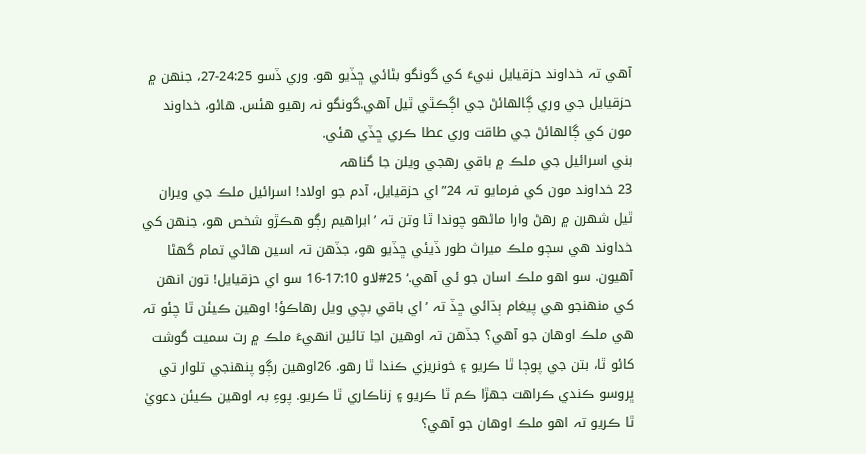آهي تہ خداوند حزقيايل نبيءَ کي گونگو بڻائي ڇڏيو هو. وري ڏسو 24:25-27، جنهن ۾ حزقيايل جي وري ڳالهائڻ جي اڳڪٿي ٿيل آهي.گونگو نہ رهيو هئس. هائو، خداوند مون کي ڳالهائڻ جي طاقت وري عطا ڪري ڇڏي هئي.
بني اسرائيل جي ملڪ ۾ باقي رهجي ويلن جا گناهہ
23 خداوند مون کي فرمايو تہ 24”اي حزقيايل، آدم جو اولاد! اسرائيل ملڪ جي ويران ٿيل شهرن ۾ رهڻ وارا ماڻهو چوندا ٿا وتن تہ ’ابراهيم رڳو هڪڙو شخص هو، جنهن کي خداوند هي سڄو ملڪ ميراث طور ڏيئي ڇڏيو هو، جڏهن تہ اسين هاڻي تمام گھڻا آهيون. سو اهو ملڪ اسان جو ئي آهي.‘ 25#لاو 17:10-16 سو اي حزقيايل! تون انهن کي منهنجو هي پيغام ٻڌائي ڇڏ تہ ’اي باقي بچي ويل رهاڪؤ! اوهين ڪيئن ٿا چئو تہ هي ملڪ اوهان جو آهي؟ جڏهن تہ اوهين اڃا تائين انهيءَ ملڪ ۾ رت سميت گوشت کائو ٿا، بتن جي پوڄا ٿا ڪريو ۽ خونريزي ڪندا ٿا رهو. 26اوهين رڳو پنهنجي تلوار تي ڀروسو ڪندي ڪراهت جهڙا ڪم ٿا ڪريو ۽ زناڪاري ٿا ڪريو. پوءِ بہ اوهين ڪيئن دعويٰ ٿا ڪريو تہ اهو ملڪ اوهان جو آهي؟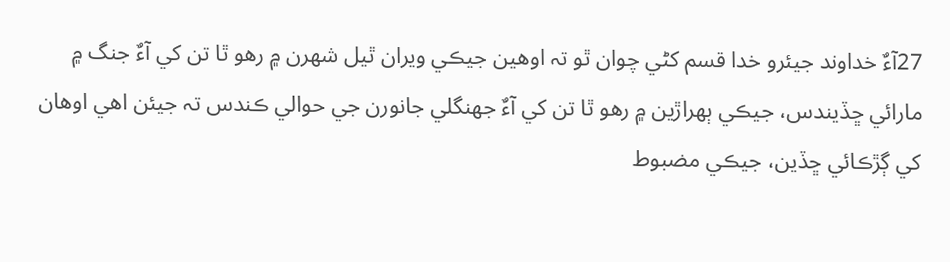27آءٌ خداوند جيئرو خدا قسم کڻي چوان ٿو تہ اوهين جيڪي ويران ٿيل شهرن ۾ رهو ٿا تن کي آءٌ جنگ ۾ مارائي ڇڏيندس، جيڪي ٻهراڙين ۾ رهو ٿا تن کي آءٌ جھنگلي جانورن جي حوالي ڪندس تہ جيئن اهي اوهان کي ڳڙڪائي ڇڏين، جيڪي مضبوط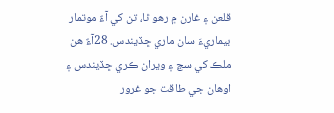قلعن ۽ غارن ۾ رهو ٿا، تن کي آءٌ موتمار بيماريءَ سان ماري ڇڏيندس. 28آءٌ هن ملڪ کي سڃ ۽ ويران ڪري ڇڏيندس ۽ اوهان جي طاقت جو غرور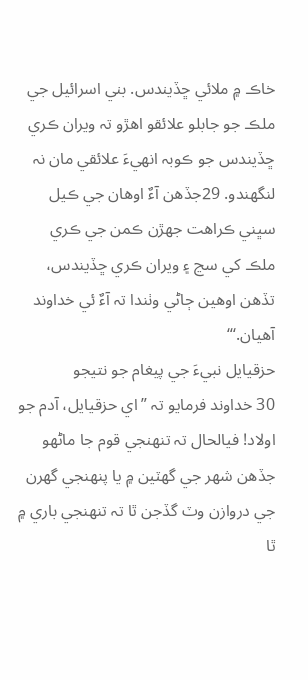خاڪ ۾ ملائي ڇڏيندس. بني اسرائيل جي ملڪ جو جابلو علائقو اهڙو تہ ويران ڪري ڇڏيندس جو ڪوبہ انهيءَ علائقي مان نہ لنگھندو. 29جڏهن آءٌ اوهان جي ڪيل سڀني ڪراهت جهڙن ڪمن جي ڪري ملڪ کي سڃ ۽ ويران ڪري ڇڏيندس، تڏهن اوهين ڄاڻي وٺندا تہ آءٌ ئي خداوند آهيان.‘“
حزقيايل نبيءَ جي پيغام جو نتيجو
30 خداوند فرمايو تہ ”اي حزقيايل، آدم جو اولاد! فيالحال تہ تنهنجي قوم جا ماڻهو جڏهن شهر جي گھٽين ۾ يا پنهنجي گھرن جي دروازن وٽ گڏجن ٿا تہ تنهنجي باري ۾ ٿا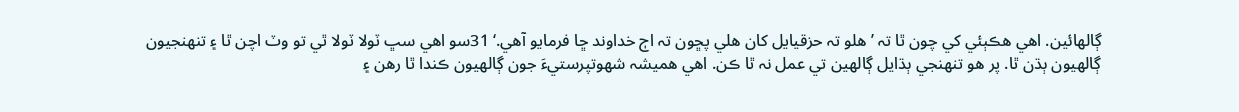ڳالهائين. اهي هڪٻئي کي چون ٿا تہ ’هلو تہ حزقيايل کان هلي پڇون تہ اڄ خداوند ڇا فرمايو آهي.‘ 31سو اهي سڀ ٽولا ٽولا ٿي تو وٽ اچن ٿا ۽ تنهنجيون ڳالهيون ٻڌن ٿا. پر هو تنهنجي ٻڌايل ڳالهين تي عمل نہ ٿا ڪن. اهي هميشہ شهوتپرستيءَ جون ڳالهيون ڪندا ٿا رهن ۽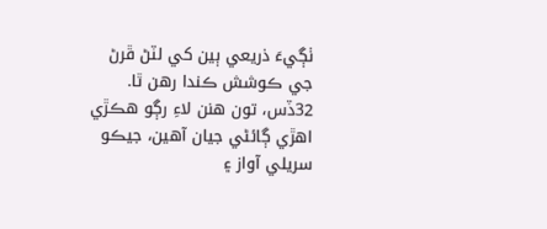ٺڳيءَ ذريعي ٻين کي لٽڻ ڦرڻ جي ڪوشش ڪندا رهن ٿا. 32ڏس، تون هنن لاءِ رڳو هڪڙي اهڙي ڳائڻي جيان آهين، جيڪو سريلي آواز ۽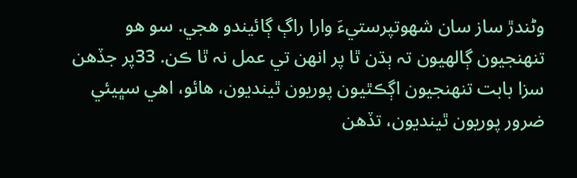وڻندڙ ساز سان شهوتپرستيءَ وارا راڳ ڳائيندو هجي. سو هو تنهنجيون ڳالهيون تہ ٻڌن ٿا پر انهن تي عمل نہ ٿا ڪن. 33پر جڏهن سزا بابت تنهنجيون اڳڪٿيون پوريون ٿينديون، هائو، اهي سڀيئي ضرور پوريون ٿينديون، تڏهن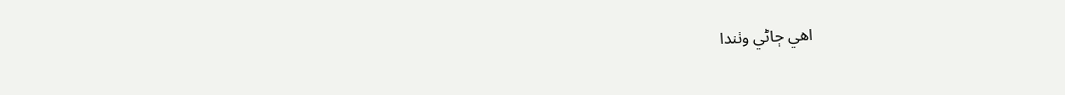اهي ڄاڻي وٺندا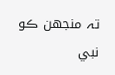تہ منجھن ڪو نبي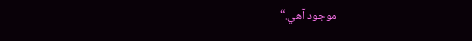موجود آهي.“